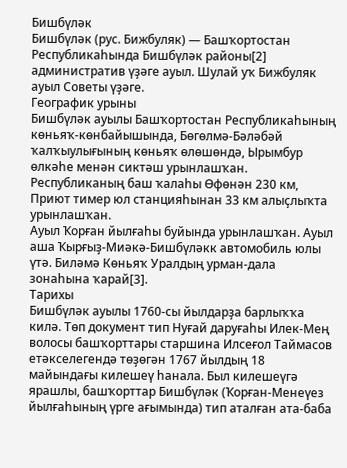Бишбүләк
Бишбүләк (рус. Бижбуляк) — Башҡортостан Республикаһында Бишбүләк районы[2] административ үҙәге ауыл. Шулай уҡ Бижбуляк ауыл Советы үҙәге.
Географик урыны
Бишбүләк ауылы Башҡортостан Республикаһының көньяҡ-көнбайышында, Бөгөлмә-Бәләбәй ҡалҡыулығының көньяҡ өлөшөндә, Ырымбур өлкәһе менән сиктәш урынлашҡан. Республиканың баш ҡалаһы Өфөнән 230 км, Приют тимер юл станцияһынан 33 км алыҫлыҡта урынлашҡан.
Ауыл Ҡорған йылғаһы буйында урынлашҡан. Ауыл аша Ҡырғыҙ-Миәкә-Бишбүләкк автомобиль юлы үтә. Биләмә Көньяҡ Уралдың урман-дала зонаһына ҡарай[3].
Тарихы
Бишбүләк ауылы 1760-сы йылдарҙа барлыҡҡа килә. Төп документ тип Нуғай даруғаһы Илек-Мең волосы башҡорттары старшина Илсеғол Таймасов етәкселегендә төҙөгән 1767 йылдың 18 майындағы килешеү һанала. Был килешеүгә ярашлы, башҡорттар Бишбүләк (Ҡорған-Менеүез йылғаһының үрге ағымында) тип аталған ата-баба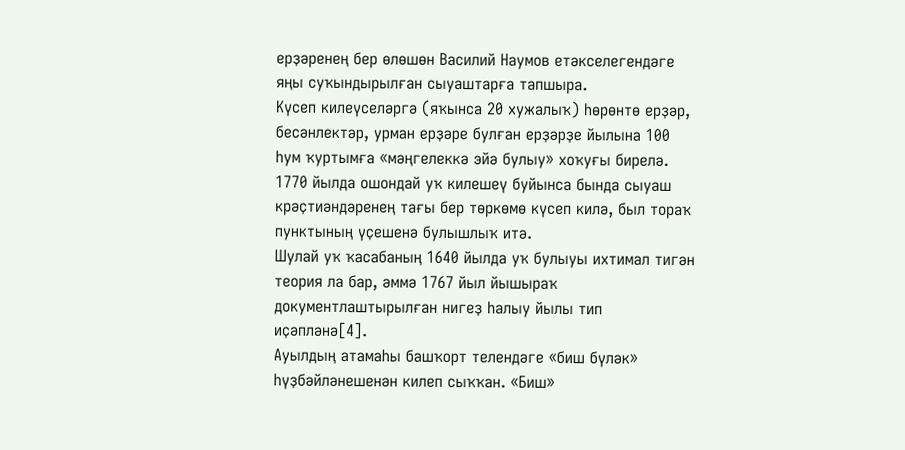ерҙәренең бер өлөшөн Василий Наумов етәкселегендәге яңы суҡындырылған сыуаштарға тапшыра.
Күсеп килеүселәргә (яҡынса 20 хужалыҡ) һөрөнтө ерҙәр, бесәнлектәр, урман ерҙәре булған ерҙәрҙе йылына 100 һум ҡуртымға «мәңгелеккә эйә булыу» хоҡуғы бирелә. 1770 йылда ошондай уҡ килешеү буйынса бында сыуаш крәҫтиәндәренең тағы бер төркөмө күсеп килә, был тораҡ пунктының үҫешенә булышлыҡ итә.
Шулай уҡ ҡасабаның 1640 йылда уҡ булыуы ихтимал тигән теория ла бар, әммә 1767 йыл йышыраҡ документлаштырылған нигеҙ һалыу йылы тип иҫәпләнә[4].
Ауылдың атамаһы башҡорт телендәге «биш бүләк» һүҙбәйләнешенән килеп сыҡҡан. «Биш»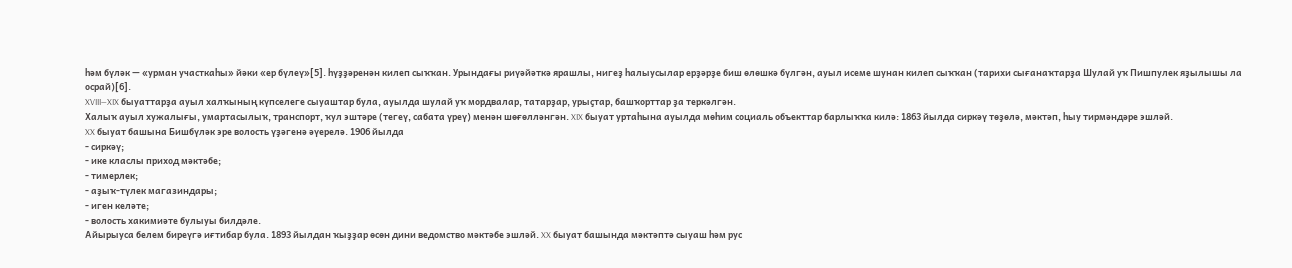һәм бүләк — «урман участкаһы» йәки «ер бүлеү»[5]. һүҙҙәренән килеп сыҡҡан. Урындағы риүәйәткә ярашлы, нигеҙ һалыусылар ерҙәрҙе биш өлөшкә бүлгән, ауыл исеме шунан килеп сыҡҡан (тарихи сығанаҡтарҙа Шулай уҡ Пишпулек яҙылышы ла осрай)[6].
XVIII—XIX быуаттарҙа ауыл халҡының күпселеге сыуаштар була, ауылда шулай уҡ мордвалар, татарҙар, урыҫтар, башҡорттар ҙа теркәлгән.
Халыҡ ауыл хужалығы, умартасылыҡ, транспорт, ҡул эштәре (тегеү, сабата үреү) менән шөғөлләнгән. XIX быуат уртаһына ауылда мөһим социаль объекттар барлыҡҡа килә: 1863 йылда сиркәү төҙөлә, мәктәп, һыу тирмәндәре эшләй.
XX быуат башына Бишбүләк эре волость үҙәгенә әүерелә. 1906 йылда
- сиркәү;
- ике класлы приход мәктәбе;
- тимерлек;
- аҙыҡ-түлек магазиндары;
- иген келәте;
- волость хакимиәте булыуы билдәле.
Айырыуса белем биреүгә иғтибар була. 1893 йылдан ҡыҙҙар өсөн дини ведомство мәктәбе эшләй. XX быуат башында мәктәптә сыуаш һәм рус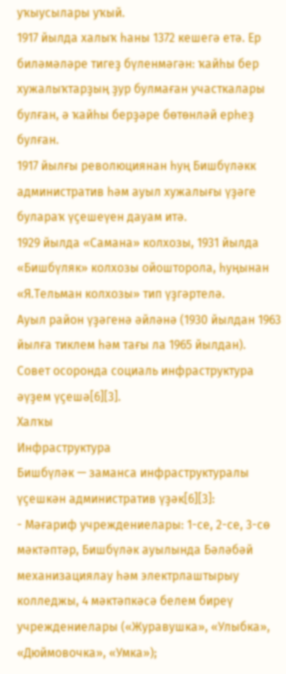уҡыусылары уҡый.
1917 йылда халыҡ һаны 1372 кешегә етә. Ер биләмәләре тигеҙ бүленмәгән: ҡайһы бер хужалыҡтарҙың ҙур булмаған участкалары булған, ә ҡайһы берҙәре бөтөнләй ерһеҙ булған.
1917 йылғы революциянан һуң Бишбүләкк административ һәм ауыл хужалығы үҙәге булараҡ үҫешеүен дауам итә.
1929 йылда «Самана» колхозы, 1931 йылда «Бишбүляк» колхозы ойошторола, һуңынан «Я.Тельман колхозы» тип үҙгәртелә.
Ауыл район үҙәгенә әйләнә (1930 йылдан 1963 йылға тиклем һәм тағы ла 1965 йылдан). Совет осоронда социаль инфраструктура әүҙем үҫешә[6][3].
Халҡы
Инфраструктура
Бишбүләк — заманса инфраструктуралы үҫешкән административ үҙәк[6][3]:
- Мәғариф учреждениелары: 1-се, 2-се, 3-сө мәктәптәр, Бишбүләк ауылында Бәләбәй механизациялау һәм электрлаштырыу колледжы, 4 мәктәпкәсә белем биреү учреждениелары («Журавушка», «Улыбка», «Дюймовочка», «Умка»);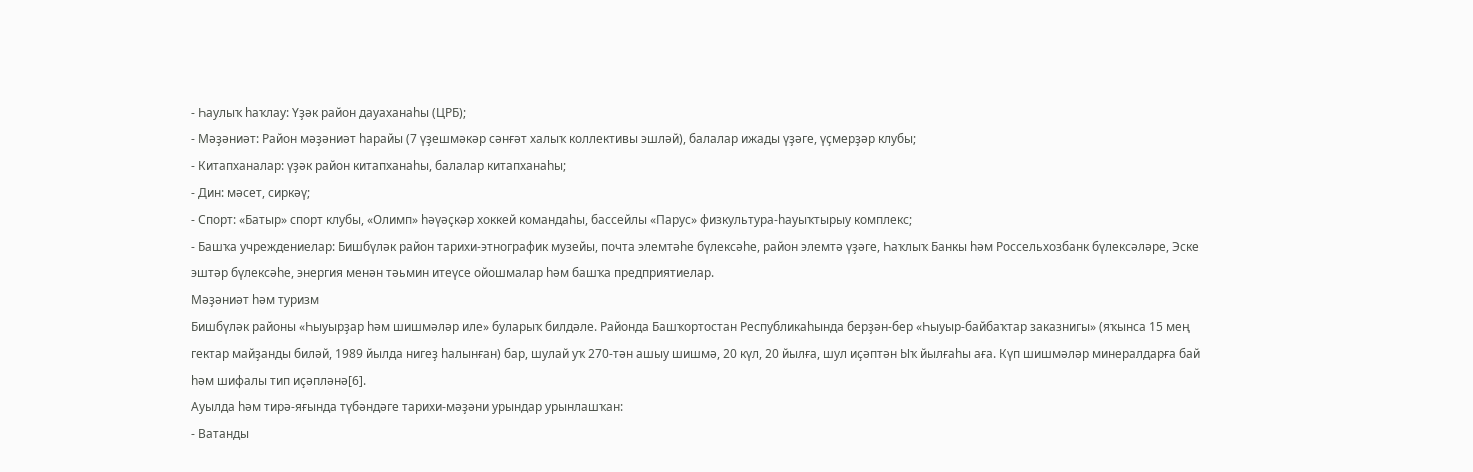- Һаулыҡ һаҡлау: Үҙәк район дауаханаһы (ЦРБ);
- Мәҙәниәт: Район мәҙәниәт һарайы (7 үҙешмәкәр сәнғәт халыҡ коллективы эшләй), балалар ижады үҙәге, үҫмерҙәр клубы;
- Китапханалар: үҙәк район китапханаһы, балалар китапханаһы;
- Дин: мәсет, сиркәү;
- Спорт: «Батыр» спорт клубы, «Олимп» һәүәҫкәр хоккей командаһы, бассейлы «Парус» физкультура-һауыҡтырыу комплекс;
- Башҡа учреждениелар: Бишбүләк район тарихи-этнографик музейы, почта элемтәһе бүлексәһе, район элемтә үҙәге, Һаҡлыҡ Банкы һәм Россельхозбанк бүлексәләре, Эске эштәр бүлексәһе, энергия менән тәьмин итеүсе ойошмалар һәм башҡа предприятиелар.
Мәҙәниәт һәм туризм
Бишбүләк районы «Һыуырҙар һәм шишмәләр иле» буларыҡ билдәле. Районда Башҡортостан Республикаһында берҙән-бер «Һыуыр-байбаҡтар заказнигы» (яҡынса 15 мең гектар майҙанды биләй, 1989 йылда нигеҙ һалынған) бар, шулай уҡ 270-тән ашыу шишмә, 20 күл, 20 йылға, шул иҫәптән Ыҡ йылғаһы аға. Күп шишмәләр минералдарға бай һәм шифалы тип иҫәпләнә[6].
Ауылда һәм тирә-яғында түбәндәге тарихи-мәҙәни урындар урынлашҡан:
- Ватанды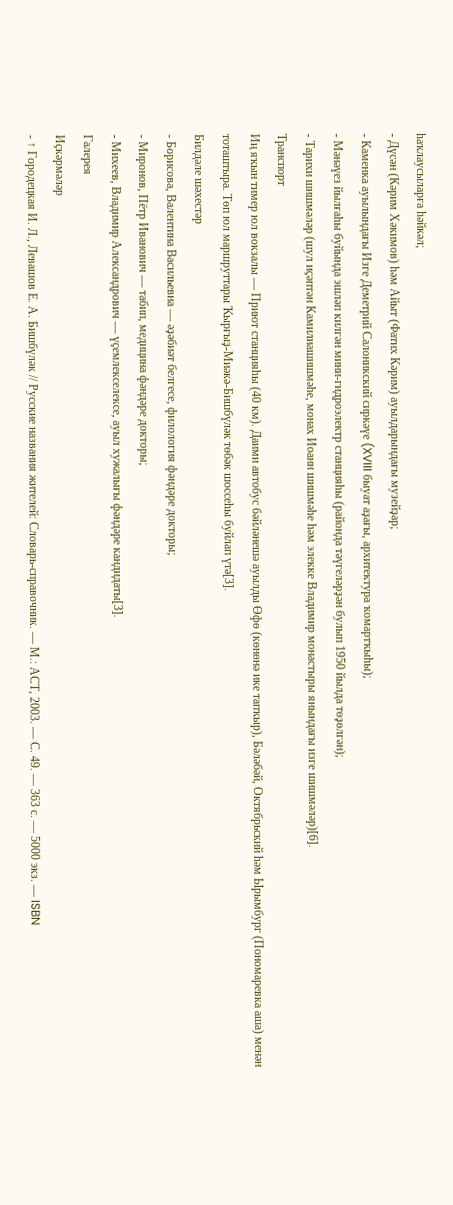һаҡлаусыларға һәйкәл;
- Дүсән (Кәрим Хәкимов) һәм Айыт (Фатих Кәрим) ауылдарындағы музейҙар;
- Каменка ауылындағы Изге Деметрий Салоникский сиркәүе (XVIII быуат аҙағы, архитектура ҡомартҡыһы);
- Мәнәүез йылғаһы буйында эшләп килгән мини-гидроэлектр станцияһы (районда тәүгеләрҙән булып 1950 йылда төҙөлгән);
- Тарихи шишмәләр (шул иҫәптән Камилиашишмәһе, монах Иоанн шишмәһе һәм элекке Владимир монастыры янындағы изге шишмәләр)[6].
Транспорт
Иң яҡын тимер юл вокзалы — Приют станцияһы (40 км). Даими автобус бәйләнешә ауылды Өфө (көнөнә ике тапҡыр), Бәләбәй, Октябрьский һәм Ырымбург (Пономаревка аша) менән тоташтыра. Төп юл маршруттары Ҡырғыҙ-Миәкә-Бишбүләк төбәк шоссеһы буйлап үтә[3].
Билдәле шәхестәр
- Борисова, Валентина Васильевна — әҙәбиәт белгесе, филология фәндәре докторы;
- Миронов, Пётр Иванович — табип, медицина фәндәре докторы;
- Михеев, Владимир Александрович — үҫемлекселексе, ауыл хужалығы фәндәре кандидаты[3].
Галерея
Иҫкәрмәләр
- ↑ Городецкая И. Л., Левашов Е. А. Бишбүләк // Русские названия жителей: Словарь-справочник. — М.: АСТ, 2003. — С. 49. — 363 с. — 5000 экз. — ISBN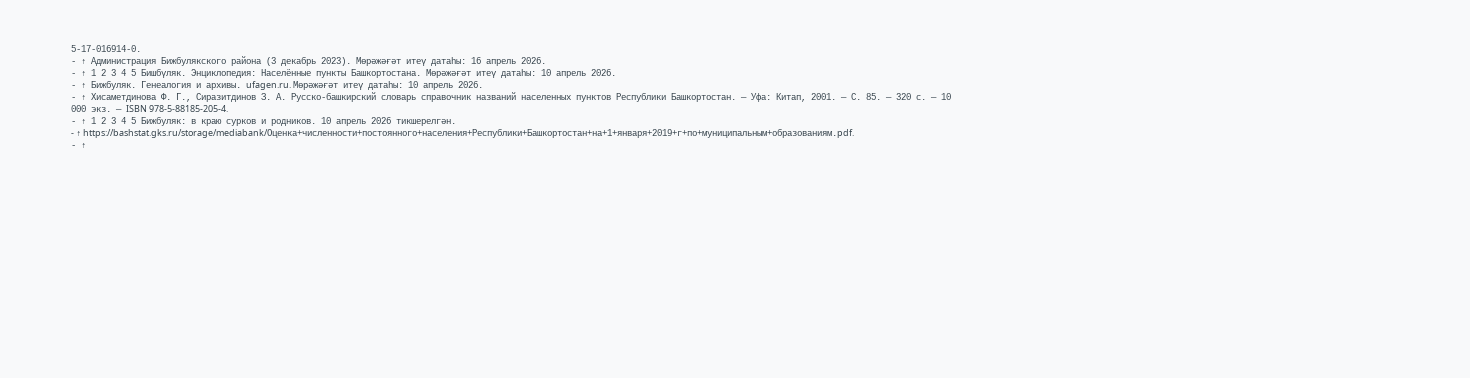5-17-016914-0.
- ↑ Администрация Бижбулякского района (3 декабрь 2023). Мөрәжәғәт итеү датаһы: 16 апрель 2026.
- ↑ 1 2 3 4 5 Бишбүляк. Энциклопедия: Населённые пункты Башкортостана. Мөрәжәғәт итеү датаһы: 10 апрель 2026.
- ↑ Бижбуляк. Генеалогия и архивы. ufagen.ru. Мөрәжәғәт итеү датаһы: 10 апрель 2026.
- ↑ Хисаметдинова Ф. Г., Сиразитдинов З. А. Русско-башкирский словарь справочник названий населенных пунктов Республики Башкортостан. — Уфа: Китап, 2001. — С. 85. — 320 с. — 10 000 экз. — ISBN 978-5-88185-205-4.
- ↑ 1 2 3 4 5 Бижбуляк: в краю сурков и родников. 10 апрель 2026 тикшерелгән.
- ↑ https://bashstat.gks.ru/storage/mediabank/Оценка+численности+постоянного+населения+Республики+Башкортостан+на+1+января+2019+г+по+муниципальным+образованиям.pdf.
- ↑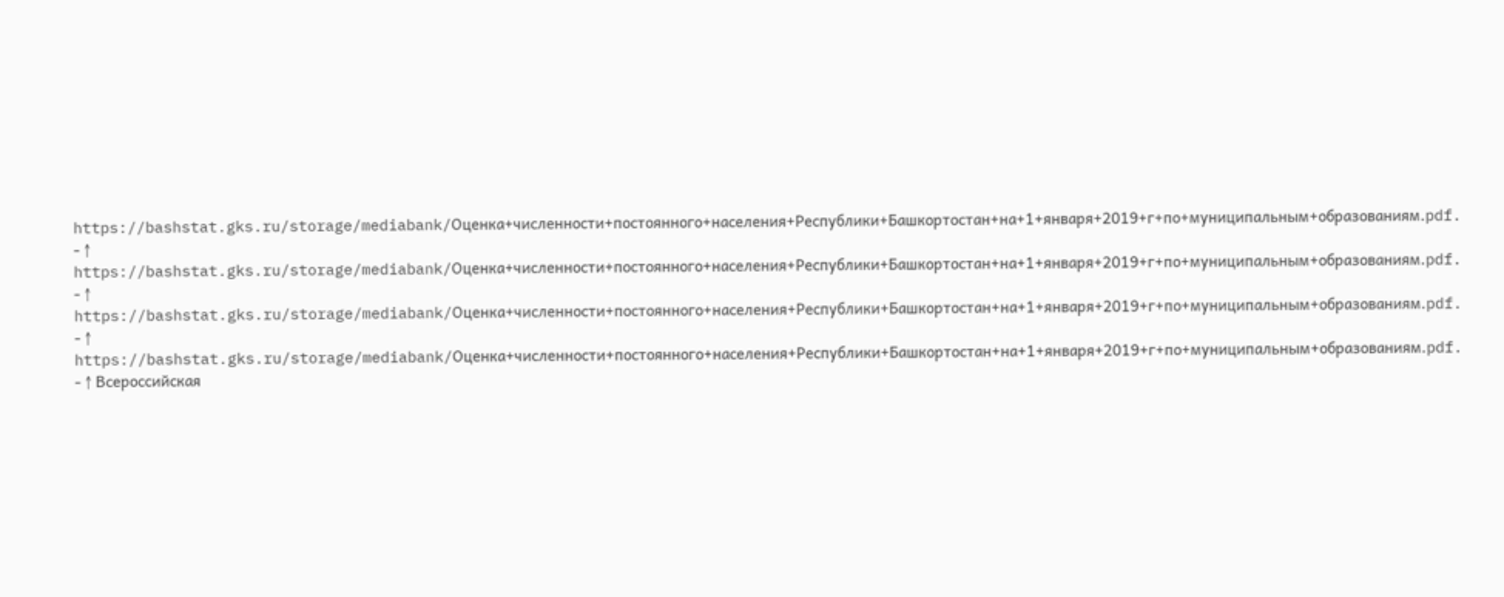https://bashstat.gks.ru/storage/mediabank/Оценка+численности+постоянного+населения+Республики+Башкортостан+на+1+января+2019+г+по+муниципальным+образованиям.pdf.
- ↑ https://bashstat.gks.ru/storage/mediabank/Оценка+численности+постоянного+населения+Республики+Башкортостан+на+1+января+2019+г+по+муниципальным+образованиям.pdf.
- ↑ https://bashstat.gks.ru/storage/mediabank/Оценка+численности+постоянного+населения+Республики+Башкортостан+на+1+января+2019+г+по+муниципальным+образованиям.pdf.
- ↑ https://bashstat.gks.ru/storage/mediabank/Оценка+численности+постоянного+населения+Республики+Башкортостан+на+1+января+2019+г+по+муниципальным+образованиям.pdf.
- ↑ Всероссийская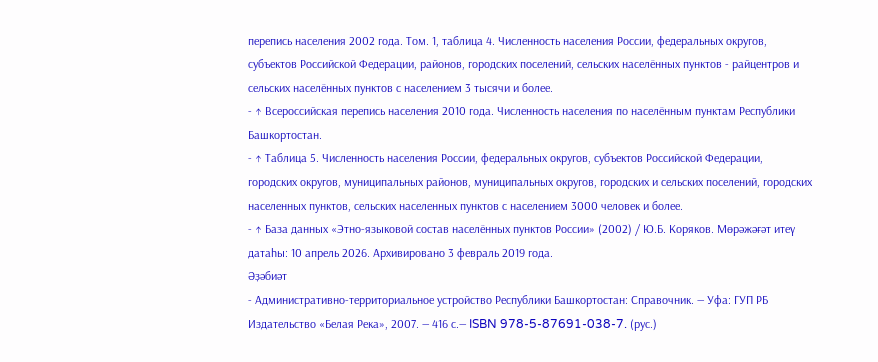перепись населения 2002 года. Том. 1, таблица 4. Численность населения России, федеральных округов, субъектов Российской Федерации, районов, городских поселений, сельских населённых пунктов - райцентров и сельских населённых пунктов с населением 3 тысячи и более.
- ↑ Всероссийская перепись населения 2010 года. Численность населения по населённым пунктам Республики Башкортостан.
- ↑ Таблица 5. Численность населения России, федеральных округов, субъектов Российской Федерации, городских округов, муниципальных районов, муниципальных округов, городских и сельских поселений, городских населенных пунктов, сельских населенных пунктов с населением 3000 человек и более.
- ↑ База данных «Этно-языковой состав населённых пунктов России» (2002) / Ю.Б. Коряков. Мөрәжәғәт итеү датаһы: 10 апрель 2026. Архивировано 3 февраль 2019 года.
Әҙәбиәт
- Административно-территориальное устройство Республики Башкортостан: Справочник. — Уфа: ГУП РБ Издательство «Белая Река», 2007. — 416 с.— ISBN 978-5-87691-038-7. (рус.)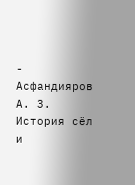- Асфандияров А. З. История сёл и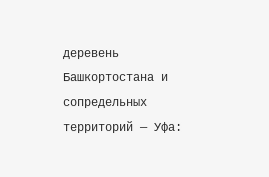деревень Башкортостана и сопредельных территорий — Уфа: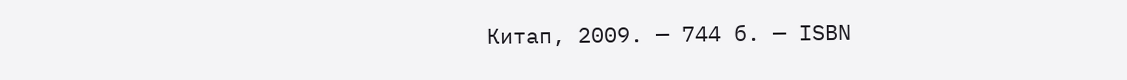Китап, 2009. — 744 б. — ISBN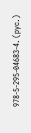978-5-295-04683-4. (рус.)